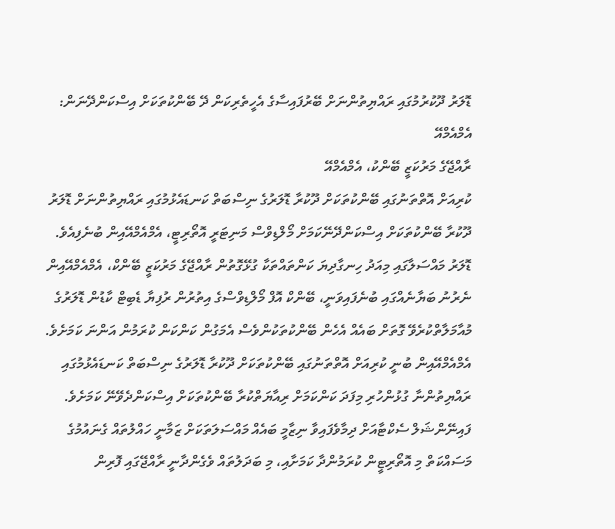ޑޮލަރު ދޫކުރުމުގައި ރައްޔިތުންނަށް ބޭރުފައިސާގެ އެހީތެރިކަން ދޭ ބޭންކުތަކަށް އިސްކަންދޭނަން: އެމްއެމްއޭ
ރާއްޖޭގެ މަރުކަޒީ ބޭންކު، އެމްއެމްއޭ
ކުރިއަށް އޮތްތަނުގައި ބޭންކުތަކަށް ދޫކުރާ ޑޮލަރުގެ ނިސްބަތް ކަނޑައެޅުމުގައި ރައްޔިތުންނަށް ޑޮލަރު ދޫކުރާ ބޭންކުތަކަށް އިސްކަންދޭނޭކަމަށް މޯލްޑިވްސް މަނިޓަރީ އޮތޯރިޓީ، އެމްއެމްއޭއިން ބުނެފިއެވެ.
ޑޮލަރު މައްސަލާގައި މިއަދު ހިނގާދިޔަ ކަންތައްތަކާ ގުޅޭގޮތުން ރާއްޖޭގެ މަރުކަޒީ ބޭންކް، އެމްއެމްއޭއިން ނެރުނު ބަޔާނެއްގައި ބުނެފައިވަނީ، ބޭންކް އޮފް މޯލްޑިވްސްގެ އިތުރުން ރުފިޔާ ޑެބިޓް ކާޑުން ޑޮލަރުގެ މުއާމަލާތްކުރެވޭ ގޮތަށް ބައެއް އެހެން ބޭންކުތަކުންވެސް އެމަގުން ކަންކަން ކުރަމުން އަންނަ ކަމަށެވެ.
އެމްއެމްއޭއިން ބުނީ ކުރިއަށް އޮތްތަނުގައި ބޭންކުތަކަށް ދޫކުރާ ޑޮލަރުގެ ނިސްބަތް ކަނޑައެޅުމުގައި ރައްޔިތުންނާ ގުޅުންހުރި މިފަދަ ކަންކަމަށް ރިއާޔަތްކުރާ ބޭންކުތަކަށް އިސްކަންދެވޭނޭ ކަމަށެވެ. ފައިނޭންޝަލް ސެކްޓާއަށް ދިމާވެފައިވާ ނިޒާމީ ބައެއް މައްސަލަތަކަށް ޒަމާނީ ހައްލުތައް ގެނައުމުގެ މަސައްކަތް މި އޮތޯރިޓީން ކުރަމުންދާ ކަމަށާއި، މި ބަދަލުތައް ވެގެންދާނީ ރާއްޖޭގައި ފޮރިން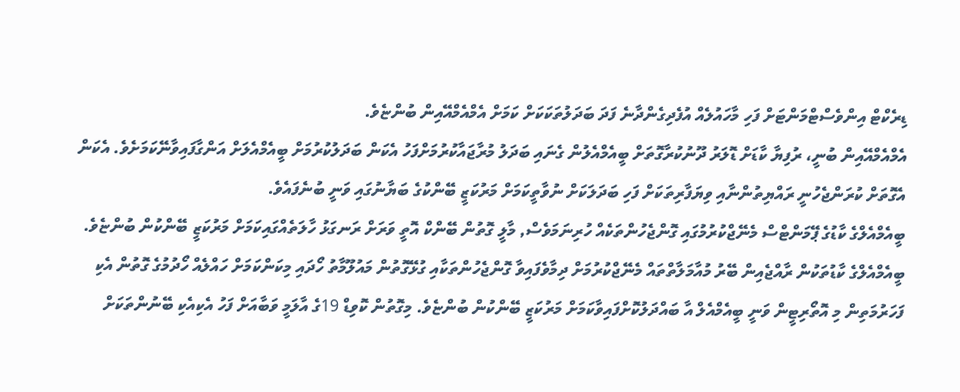ޑިރެކްޓް އިންވެސްޓްމަންޓަށް ފަހި މާހައުލެއް އުފެދިގެންދާނެ ފަދަ ބަދަލުތަކަކަށް ކަމަށް އެމްއެމްއޭއިން ބުންޏެވެ.
އެމްއެމްއޭއިން ބުނީ، ރުފިޔާ ކާޑަށް ޑޮލަރު ދޫނުކުރާގޮތަށް ބީއެމްއެލުން ގެނައި ބަދަލު މުރާޖައާކުރުމަށްފަހު އެކަން ބަދަލުކުރުމަށް ބީއެމްއެލަށް އަންގާފައިވާނޭކަމަށެވެ. އެކަން އެގޮތަށް ކުރަންޖެހުނީ ރައްޔިތުންނާއި ވިޔަފާރިތަކަށް ފަހި ބަދަލަކަށް ނުވާތީކަމަށް މަރުކަޒީ ބޭންކުގެ ބަޔާނުގައި ވަނީ ބުނެފައެވެ.
ބީއެމްއެލްގެ ކާޑުގެ ޕޭމަންޓްސް މެނޭޖްކުރުމުގައި ގޮންޖެހުންތަކެއް ހުރިނަމަވެސް, މާލީ ގޮތުން ބޭންކް އޮތީ ވަރަށް ރަނގަޅު ހާލަތެއްގައިކަމަށް މަރުކަޒީ ބޭންކުން ބުންޏެވެ.
ބީއެމްއެލްގެ ކާޑުތަކުން ރާއްޖެއިން ބޭރު މުއާމަލާތްތައް މެނޭޖްކުރުމަށް ދިމާވެފައިވާ ގޮންޖެހުންތަކާއި ގުޅޭގޮތުން މައުލޫމާތު ހޯދައި މިކަންކަމަށް ހައްލެއް ހޯދުމުގެ ގޮތުން އެކި ފަހަރުމަތިން މި އޮތޯރިޓީން ވަނީ ބީއެމްއެލް އާ ބައްދަލުކޮށްފައިވާކަމަށް މަރުކަޒީ ބޭންކުން ބުންޏެވެ. މިގޮތުން ކޮވިޑް 19ގެ އާލަމީ ވަބާއަށް ފަހު އެކިއެކި ބޭނުންތަކަށް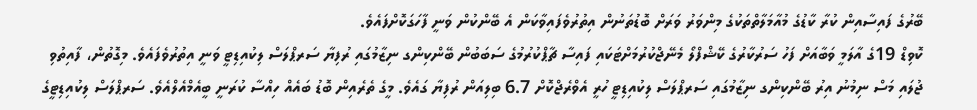ބޭރުގެ ފައިސާއިން ކުރާ ކާޑުގެ މުއާމަލާތްތަކުގެ މިންވަރު ވަރަށް ބޮޑުތަނުން އިތުރުވެފައިވާކަން އެ ބޭންކުން ވަނީ ފާހަގަކޮށްފައެވެ.
ކޮވިޑް 19ގެ އާލަމީ ވަބާއަށް ފަހު ސަރުކާރުގެ ކޭޝްފްލޯ މެނޭޖްކުރުމަށްޓަކައި ފައިސާ ޗާޕްކުރުމުގެ ސަބަބުން ބޭންކިންގ ނިޒާމުގައި ރުފިޔާ ސަރޕްލަސް ލިކުއިޑިޓީ ވަނީ އިތުރުވެފައެވެ. މިގޮތުން، ފާއިތުވި ޖުލައި މަސް ނިމުނު އިރު ބޭންކިންގ ނިޒާމުގައި ސަރޕްލަސް ލިކުއިޑިޓީ ހުރީ އެވްރެޖްކޮށް 6.7 ބިލިއަން ރުފިޔާ ގައެވެ. މީގެ ތެރެއިން ބޮޑު ބައެއް ހިއްސާ ކުރަނީ ބީއެމްއެލްއެވެ. ސަރޕްލަސް ލިކުއިޑިޓީގެ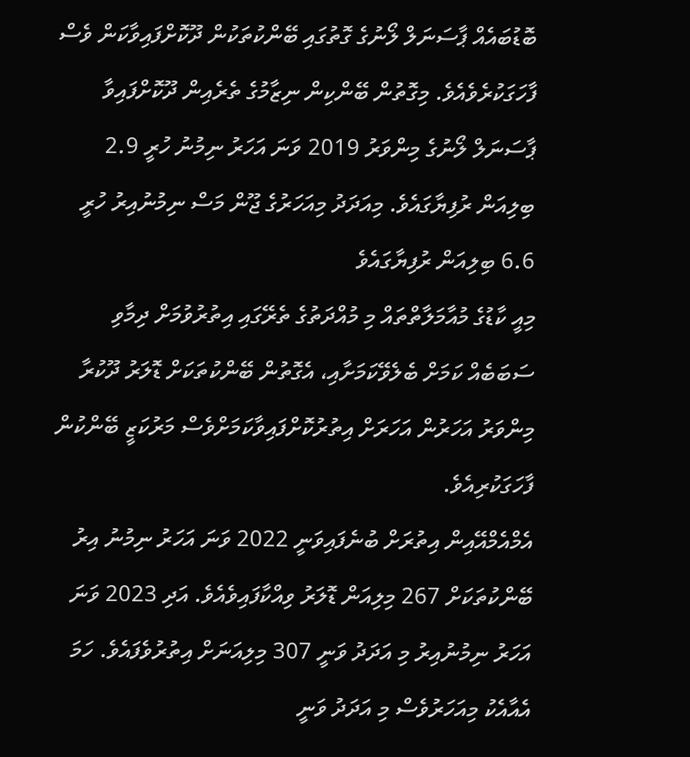ބޮޑުބައެއް ޕާސަނަލް ލޯނުގެ ގޮތުގައި ބޭންކުތަކުން ދޫކޮށްފައިވާކަން ވެސް ފާހަގަކުރެވެއެވެ. މިގޮތުން ބޭންކިން ނިޒާމުގެ ތެރެއިން ދޫކޮށްފައިވާ ޕާސަނަލް ލޯނުގެ މިންވަރު 2019 ވަނަ އަހަރު ނިމުނު ހުރީ 2.9 ބިލިއަން ރުފިޔާގައެވެ. މިއަދަދު މިއަހަރުގެ ޖޫން މަސް ނިމުނުއިރު ހުރީ 6.6 ބިލިއަން ރުފިޔާގައެވެ
މިއީ ކާޑުގެ މުއާމަލާތްތައް މި މުއްދަތުގެ ތެރޭގައި އިތުރުވުމަށް ދިމާވި ސަބަބެއް ކަމަށް ބެލެވޭކަމަށާއި، އެގޮތުން ބޭންކުތަކަށް ޑޮލަރު ދޫކުރާ މިންވަރު އަހަރުން އަހަރަށް އިތުރުކޮށްފައިވާކަމަށްވެސް މަރުކަޒީ ބޭންކުން ފާހަގަކުރިއެވެ.
އެމްއެމްއޭއިން އިތުރަށް ބުނެފައިވަނީ 2022 ވަނަ އަހަރު ނިމުނު އިރު ބޭންކުތަކަށް 267 މިލިއަން ޑޮލަރު ވިއްކާފައިވެއެވެ. އަދި 2023 ވަނަ އަހަރު ނިމުނުއިރު މި އަދަދު ވަނީ 307 މިލިއަނަށް އިތުރުވެފައެވެ. ހަމަ އެއާއެކު މިއަހަރުވެސް މި އަދަދު ވަނީ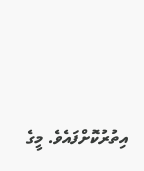އިތުރުކޮށްފައެވެ. މީގެ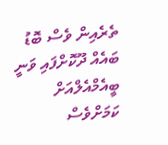ތެރެއިން ވެސް ބޮޑު ބައެއް ދޫކޮށްފައި ވަނީ ބީއެމްއެލްއަށް ކަމަށްވެސް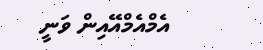އެމްއެމްއޭއިން ވަނީ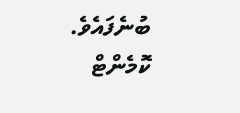ބުނެފައެވެ.
ކޮމެންޓް